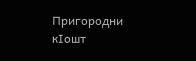Пригородни кӀошт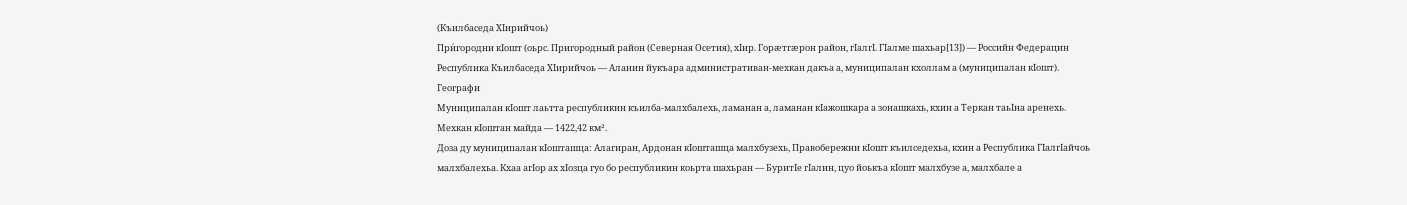(Къилбаседа ХӀирийчоь)
При́городни кӀошт (оьрс. Пригородный район (Северная Осетия), хӀир. Горæтгæрон район, гӀалгӀ. ГӀалме шахьар[13]) — Российн Федерацин Республика Къилбаседа ХӀирийчоь — Аланин йукъара административан-мехкан дакъа а, муниципалан кхоллам а (муниципалан кӀошт).
Географи
Муниципалан кӀошт лаьтта республикин къилба-малхбалехь, ламанан а, ламанан кӀажошкара а зонашкахь, кхин а Теркан таьӀна аренехь. Мехкан кӀоштан майда — 1422,42 км².
Доза ду муниципалан кӀошташца: Алагиран, Ардонан кӀошташца малхбузехь, Правобережни кӀошт къилседехьа, кхин а Республика ГӀалгӀайчоь малхбалехьа. Кхаа агӀор ах хӀозца гуо бо республикин коьрта шахьран — БуритӀе гӀалин, цуо йоькъа кӀошт малхбузе а, малхбале а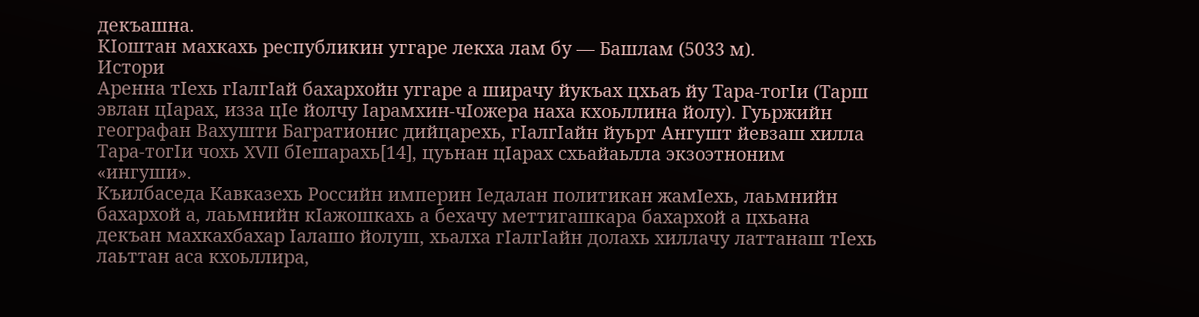декъашна.
КӀоштан махкахь республикин уггаре лекха лам бу — Башлам (5033 м).
Истори
Аренна тӀехь гӀалгӀай бахархойн уггаре а ширачу йукъах цхьаъ йу Тара-тогӀи (Тарш эвлан цӀарах, изза цӀе йолчу Ӏарамхин-чӀожера наха кхоьллина йолу). Гуьржийн географан Вахушти Багратионис дийцарехь, гӀалгӀайн йуьрт Ангушт йевзаш хилла Тара-тогӀи чохь XVII бӀешарахь[14], цуьнан цӀарах схьайаьлла экзоэтноним «ингуши».
Къилбаседа Кавказехь Российн империн Ӏедалан политикан жамӀехь, лаьмнийн бахархой а, лаьмнийн кӀажошкахь а бехачу меттигашкара бахархой а цхьана декъан махкахбахар Ӏалашо йолуш, хьалха гӀалгӀайн долахь хиллачу латтанаш тӀехь лаьттан аса кхоьллира,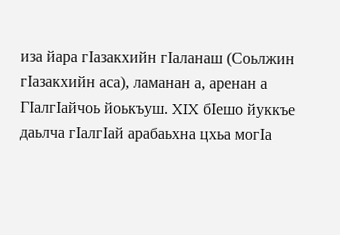иза йара гӀазакхийн гӀаланаш (Соьлжин гӀазакхийн аса), ламанан а, аренан а ГӀалгӀайчоь йоькъуш. XIX бӀешо йуккъе даьлча гӀалгӀай арабаьхна цхьа могӀа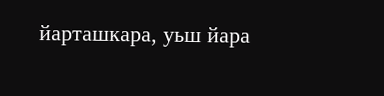йарташкара, уьш йара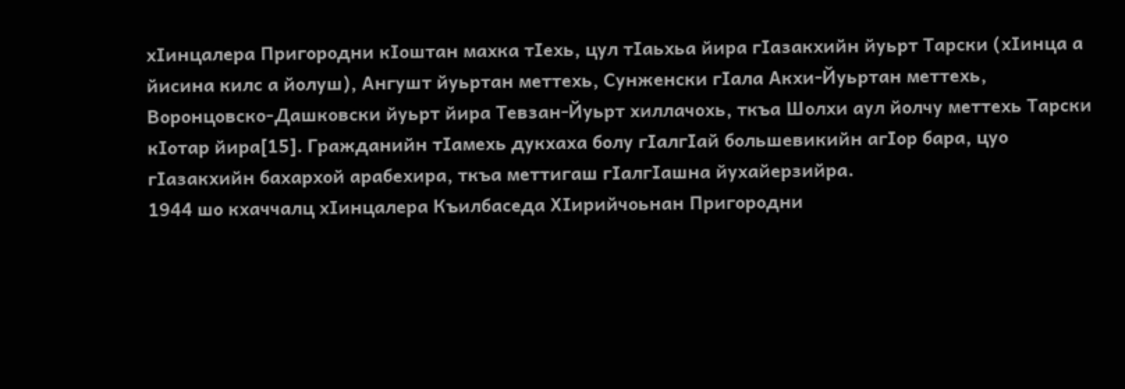хӀинцалера Пригородни кӀоштан махка тӀехь, цул тӀаьхьа йира гӀазакхийн йуьрт Тарски (хӀинца а йисина килс а йолуш), Ангушт йуьртан меттехь, Сунженски гӀала Акхи-Йуьртан меттехь, Воронцовско-Дашковски йуьрт йира Тевзан-Йуьрт хиллачохь, ткъа Шолхи аул йолчу меттехь Тарски кӀотар йира[15]. Гражданийн тӀамехь дукхаха болу гӀалгӀай большевикийн агӀор бара, цуо гӀазакхийн бахархой арабехира, ткъа меттигаш гӀалгӀашна йухайерзийра.
1944 шо кхаччалц хӀинцалера Къилбаседа ХӀирийчоьнан Пригородни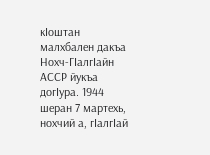кӀоштан малхбален дакъа Нохч-ГӀалгӀайн АССР йукъа догӀура. 1944 шеран 7 мартехь, нохчий а, гӀалгӀай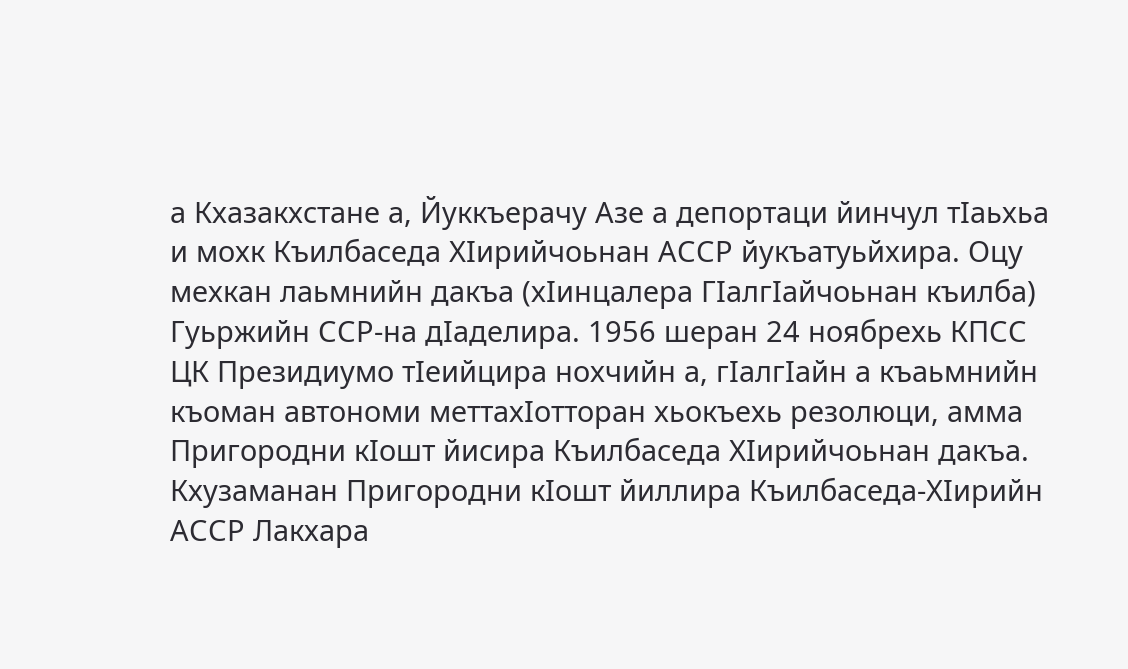а Кхазакхстане а, Йуккъерачу Азе а депортаци йинчул тӀаьхьа и мохк Къилбаседа ХӀирийчоьнан АССР йукъатуьйхира. Оцу мехкан лаьмнийн дакъа (хӀинцалера ГӀалгӀайчоьнан къилба) Гуьржийн ССР-на дӀаделира. 1956 шеран 24 ноябрехь КПСС ЦК Президиумо тӀеийцира нохчийн а, гӀалгӀайн а къаьмнийн къоман автономи меттахӀотторан хьокъехь резолюци, амма Пригородни кӀошт йисира Къилбаседа ХӀирийчоьнан дакъа.
Кхузаманан Пригородни кӀошт йиллира Къилбаседа-ХӀирийн АССР Лакхара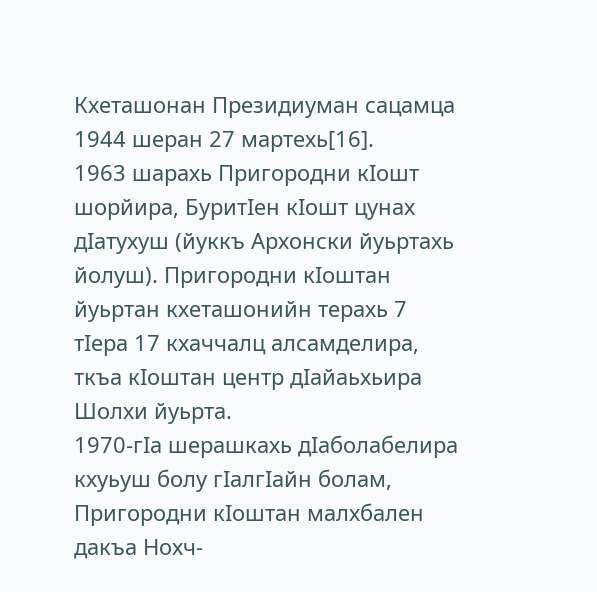Кхеташонан Президиуман сацамца 1944 шеран 27 мартехь[16].
1963 шарахь Пригородни кӀошт шорйира, БуритӀен кӀошт цунах дӀатухуш (йуккъ Архонски йуьртахь йолуш). Пригородни кӀоштан йуьртан кхеташонийн терахь 7 тӀера 17 кхаччалц алсамделира, ткъа кӀоштан центр дӀайаьхьира Шолхи йуьрта.
1970-гӀа шерашкахь дӀаболабелира кхуьуш болу гӀалгӀайн болам, Пригородни кӀоштан малхбален дакъа Нохч-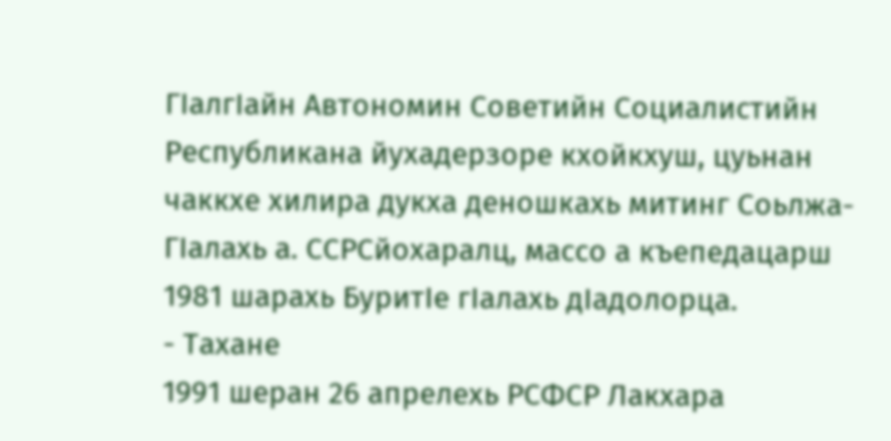ГӀалгӀайн Автономин Советийн Социалистийн Республикана йухадерзоре кхойкхуш, цуьнан чаккхе хилира дукха деношкахь митинг Соьлжа-ГӀалахь а. ССРСйохаралц, массо а къепедацарш 1981 шарахь БуритӀе гӀалахь дӀадолорца.
- Тахане
1991 шеран 26 апрелехь РСФСР Лакхара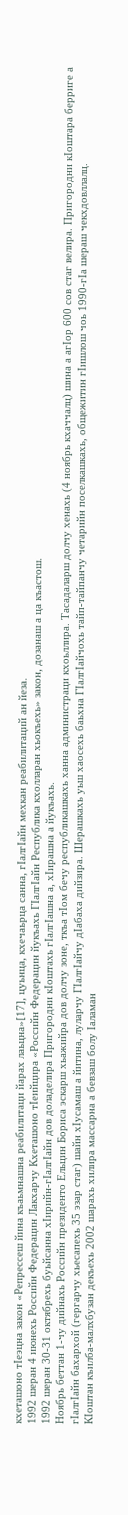кхеташоно тӀеэцна закон «Репрессеш йина къаьмнашна реабилитаци йарах лаьцна»[17], цуьнца, кхечаьрца санна, гӀалгӀайн мехкан реабилитаций ан йеза.
1992 шеран 4 июнехь Российн Федерацин Лакхарчу Кхеташоно тӀеийцира «Российн Федерацин йукъахь ГӀалгӀайн Республика кхолларан хьокъехь» закон, дозанаш а ца къастош.
1992 шеран 30-31 октябрехь буьйсанна хӀирийн-гӀалгӀайн дов доладелира Пригородни кӀоштахь гӀалгӀашна а, хӀирашна а йукъахь.
Ноябрь беттан 1-чу дийнахь Российн президенто Ельцин Бориса эскарш хьажийра дов долчу зоне, ткъа тӀом бечу республикашкахь ханна администраци кхоьллира. Тасадаларш долчу хенахь (4 ноябрь кхаччалц) шина а агӀор 600 сов стаг велира. Пригородни кӀоштара берриге а гӀалгӀайн бахархой (гергарчу хьесапехь 35 эзар стаг) шайн хӀусамаш а йитина, луларчу ГӀалгӀайчу дӀабаха дийзира. Шерашкахь уьш хаосехь баьхна ГӀалгӀайчохь тайп-тайпанчу четарийн поселкашкахь, общежитин гӀишлош чоь 1990-гӀа шераш чекхдовллалц.
КӀоштан къилба-малхбузан декъехь 2002 шарахь хилира массарна а бевзаш болу Ӏаламан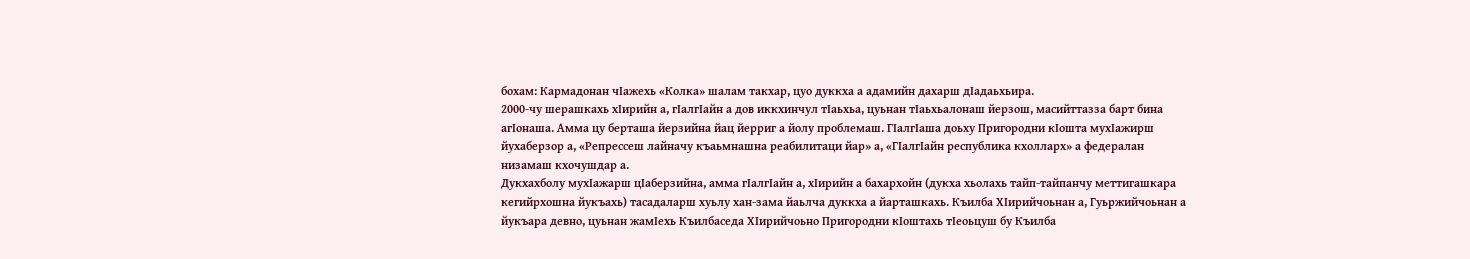бохам: Кармадонан чӀажехь «Колка» шалам такхар, цуо дуккха а адамийн дахарш дӀадаьхьира.
2000-чу шерашкахь хӀирийн а, гӀалгӀайн а дов иккхинчул тӀаьхьа, цуьнан тӀаьхьалонаш йерзош, масийттазза барт бина агӀонаша. Амма цу берташа йерзийна йац йерриг а йолу проблемаш. ГӀалгӀаша доьху Пригородни кӀошта мухӀажирш йухаберзор а, «Репрессеш лайначу къаьмнашна реабилитаци йар» а, «ГӀалгӀайн республика кхолларх» а федералан низамаш кхочушдар а.
Дукхахболу мухӀажарш цӀаберзийна, амма гӀалгӀайн а, хӀирийн а бахархойн (дукха хьолахь тайп-тайпанчу меттигашкара кегийрхошна йукъахь) тасадаларш хуьлу хан-зама йаьлча дуккха а йарташкахь. Къилба ХӀирийчоьнан а, Гуьржийчоьнан а йукъара девно, цуьнан жамӀехь Къилбаседа ХӀирийчоьно Пригородни кӀоштахь тӀеоьцуш бу Къилба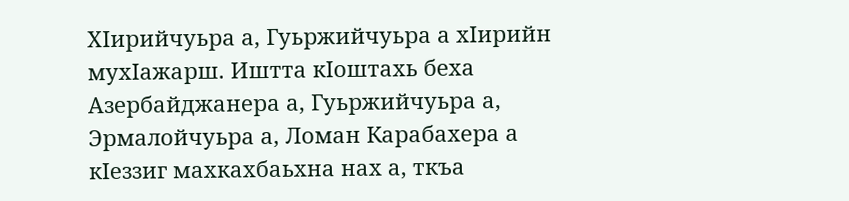ХӀирийчуьра а, Гуьржийчуьра а хӀирийн мухӀажарш. Иштта кӀоштахь беха Азербайджанера а, Гуьржийчуьра а, Эрмалойчуьра а, Ломан Карабахера а кӀеззиг махкахбаьхна нах а, ткъа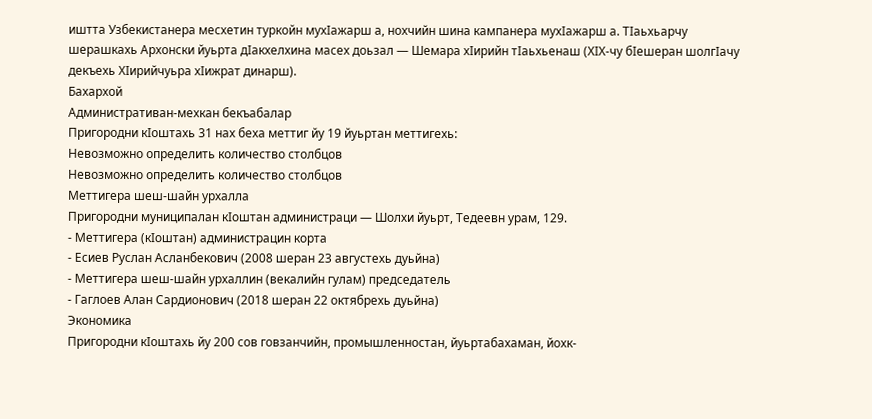иштта Узбекистанера месхетин туркойн мухӀажарш а, нохчийн шина кампанера мухӀажарш а. ТӀаьхьарчу шерашкахь Архонски йуьрта дӀакхелхина масех доьзал — Шемара хӀирийн тӀаьхьенаш (ХӀХ-чу бӀешеран шолгӀачу декъехь ХӀирийчуьра хӀижрат динарш).
Бахархой
Административан-мехкан бекъабалар
Пригородни кӀоштахь 31 нах беха меттиг йу 19 йуьртан меттигехь:
Невозможно определить количество столбцов
Невозможно определить количество столбцов
Меттигера шеш-шайн урхалла
Пригородни муниципалан кӀоштан администраци — Шолхи йуьрт, Тедеевн урам, 129.
- Меттигера (кӀоштан) администрацин корта
- Есиев Руслан Асланбекович (2008 шеран 23 августехь дуьйна)
- Меттигера шеш-шайн урхаллин (векалийн гулам) председатель
- Гаглоев Алан Сардионович (2018 шеран 22 октябрехь дуьйна)
Экономика
Пригородни кӀоштахь йу 200 сов говзанчийн, промышленностан, йуьртабахаман, йохк-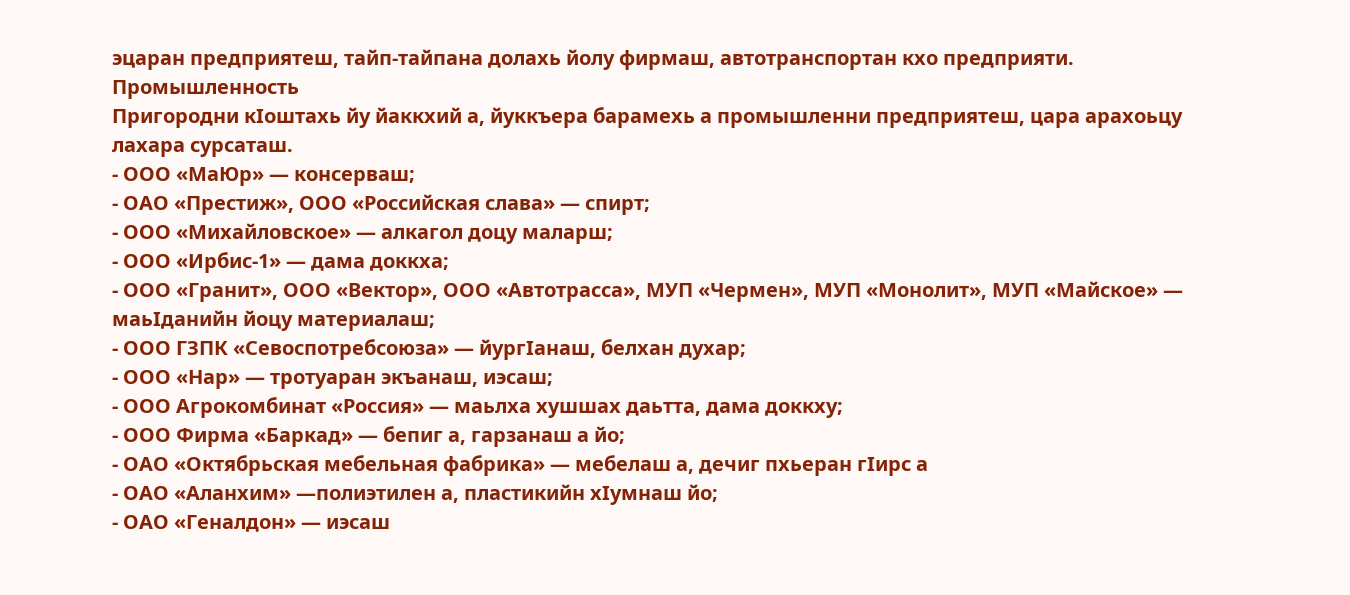эцаран предприятеш, тайп-тайпана долахь йолу фирмаш, автотранспортан кхо предприяти.
Промышленность
Пригородни кӀоштахь йу йаккхий а, йуккъера барамехь а промышленни предприятеш, цара арахоьцу лахара сурсаташ.
- ООО «МаЮр» — консерваш;
- ОАО «Престиж», ООО «Российская слава» — спирт;
- ООО «Михайловское» — алкагол доцу маларш;
- ООО «Ирбис-1» — дама доккха;
- ООО «Гранит», ООО «Вектор», ООО «Автотрасса», МУП «Чермен», МУП «Монолит», МУП «Майское» — маьӀданийн йоцу материалаш;
- ООО ГЗПК «Севоспотребсоюза» — йургӀанаш, белхан духар;
- ООО «Нар» — тротуаран экъанаш, иэсаш;
- ООО Агрокомбинат «Россия» — маьлха хушшах даьтта, дама доккху;
- ООО Фирма «Баркад» — бепиг а, гарзанаш а йо;
- ОАО «Октябрьская мебельная фабрика» — мебелаш а, дечиг пхьеран гӀирс а
- ОАО «Аланхим» —полиэтилен а, пластикийн хӀумнаш йо;
- ОАО «Геналдон» — иэсаш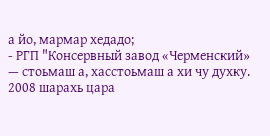а йо, мармар хедадо;
- РГП "Консервный завод «Черменский» — стоьмаш а, хасстоьмаш а хи чу духку.
2008 шарахь цара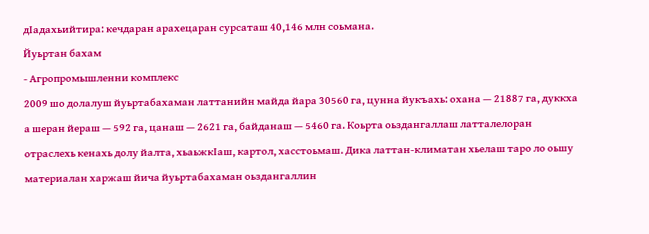дӀадахьийтира: кечдаран арахецаран сурсаташ 40,146 млн соьмана.
Йуьртан бахам
- Агропромышленни комплекс
2009 шо долалуш йуьртабахаман латтанийн майда йара 30560 га, цунна йукъахь: охана — 21887 га, дуккха а шеран йераш — 592 га, цанаш — 2621 га, байданаш — 5460 га. Коьрта оьздангаллаш латталелоран отраслехь кенахь долу йалта, хьаьжкӀаш, картол, хасстоьмаш. Дика латтан-климатан хьелаш таро ло оьшу материалан харжаш йича йуьртабахаман оьздангаллин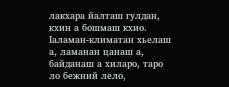лакхара йалташ гулдан, кхин а бошмаш кхио.
Ӏаламан-климатан хьелаш а, ламанан цанаш а, байданаш а хиларо, таро ло бежний лело,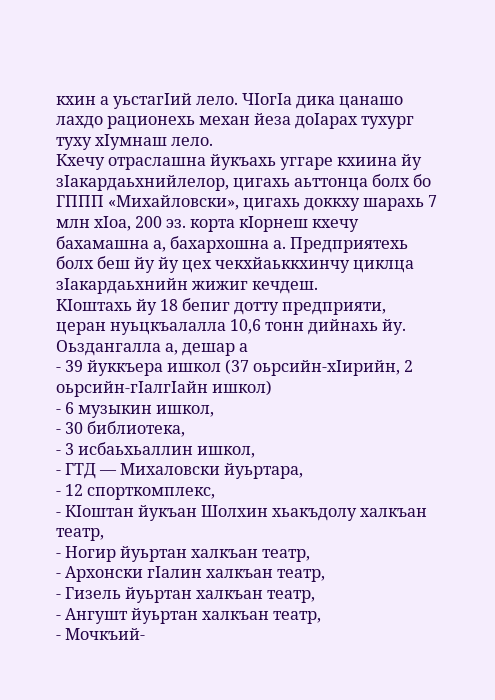кхин а уьстагӀий лело. ЧӀогӀа дика цанашо лахдо рационехь механ йеза доӀарах тухург туху хӀумнаш лело.
Кхечу отраслашна йукъахь уггаре кхиина йу зӀакардаьхнийлелор, цигахь аьттонца болх бо ГППП «Михайловски», цигахь доккху шарахь 7 млн хӀоа, 200 эз. корта кӀорнеш кхечу бахамашна а, бахархошна а. Предприятехь болх беш йу йу цех чекхйаьккхинчу циклца зӀакардаьхнийн жижиг кечдеш.
КӀоштахь йу 18 бепиг дотту предприяти, церан нуьцкъалалла 10,6 тонн дийнахь йу.
Оьздангалла а, дешар а
- 39 йуккъера ишкол (37 оьрсийн-хӀирийн, 2 оьрсийн-гӀалгӀайн ишкол)
- 6 музыкин ишкол,
- 30 библиотека,
- 3 исбаьхьаллин ишкол,
- ГТД — Михаловски йуьртара,
- 12 спорткомплекс,
- КӀоштан йукъан Шолхин хьакъдолу халкъан театр,
- Ногир йуьртан халкъан театр,
- Архонски гӀалин халкъан театр,
- Гизель йуьртан халкъан театр,
- Ангушт йуьртан халкъан театр,
- Мочкъий-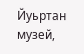Йуьртан музей,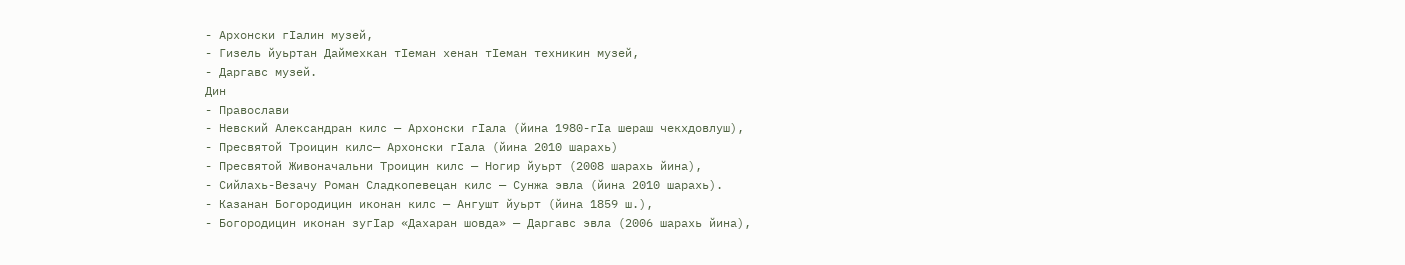- Архонски гӀалин музей,
- Гизель йуьртан Даймехкан тӀеман хенан тӀеман техникин музей,
- Даргавс музей.
Дин
- Православи
- Невский Александран килс — Архонски гӀала (йина 1980-гӀа шераш чекхдовлуш),
- Пресвятой Троицин килс— Архонски гӀала (йина 2010 шарахь)
- Пресвятой Живоначальни Троицин килс — Ногир йуьрт (2008 шарахь йина),
- Сийлахь-Везачу Роман Сладкопевецан килс — Сунжа эвла (йина 2010 шарахь).
- Казанан Богородицин иконан килс — Ангушт йуьрт (йина 1859 ш.),
- Богородицин иконан зугӀар «Дахаран шовда» — Даргавс эвла (2006 шарахь йина),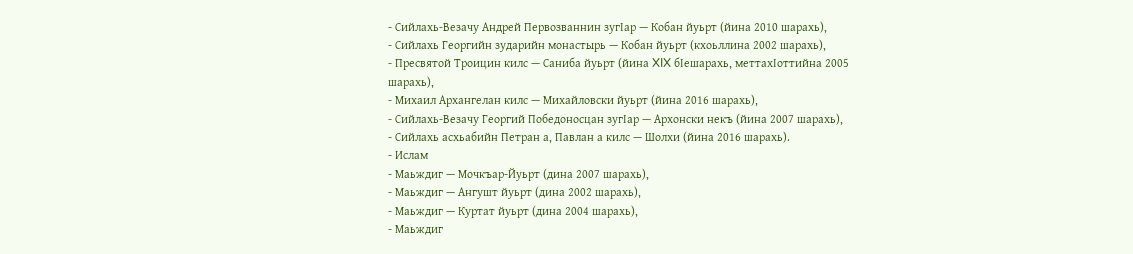- Сийлахь-Везачу Андрей Первозваннин зугӀар — Кобан йуьрт (йина 2010 шарахь),
- Сийлахь Георгийн зударийн монастырь — Кобан йуьрт (кхоьллина 2002 шарахь),
- Пресвятой Троицин килс — Саниба йуьрт (йина XIX бӀешарахь, меттахӀоттийна 2005 шарахь),
- Михаил Архангелан килс — Михайловски йуьрт (йина 2016 шарахь),
- Сийлахь-Везачу Георгий Победоносцан зугӀар — Архонски некъ (йина 2007 шарахь),
- Сийлахь асхьабийн Петран а, Павлан а килс — Шолхи (йина 2016 шарахь).
- Ислам
- Маьждиг — Мочкъар-Йуьрт (дина 2007 шарахь),
- Маьждиг — Ангушт йуьрт (дина 2002 шарахь),
- Маьждиг — Куртат йуьрт (дина 2004 шарахь),
- Маьждиг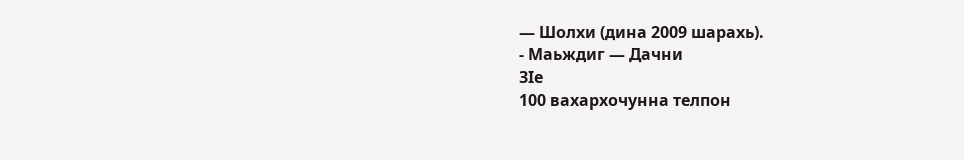— Шолхи (дина 2009 шарахь).
- Маьждиг — Дачни
ЗӀе
100 вахархочунна телпон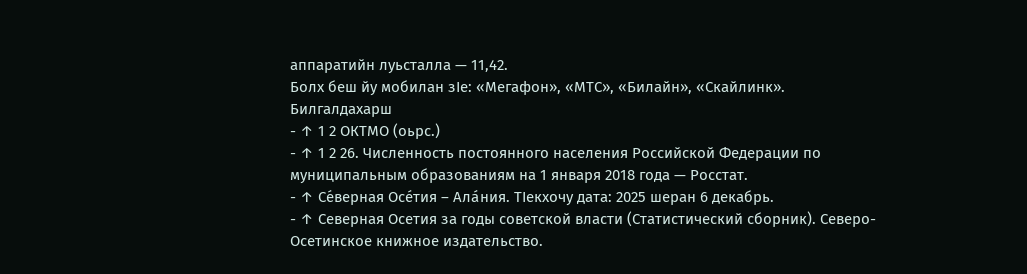аппаратийн луьсталла — 11,42.
Болх беш йу мобилан зӀе: «Мегафон», «МТС», «Билайн», «Скайлинк».
Билгалдахарш
- ↑ 1 2 ОКТМО (оьрс.)
- ↑ 1 2 26. Численность постоянного населения Российской Федерации по муниципальным образованиям на 1 января 2018 года — Росстат.
- ↑ Се́верная Осе́тия – Ала́ния. ТӀекхочу дата: 2025 шеран 6 декабрь.
- ↑ Северная Осетия за годы советской власти (Статистический сборник). Северо-Осетинское книжное издательство.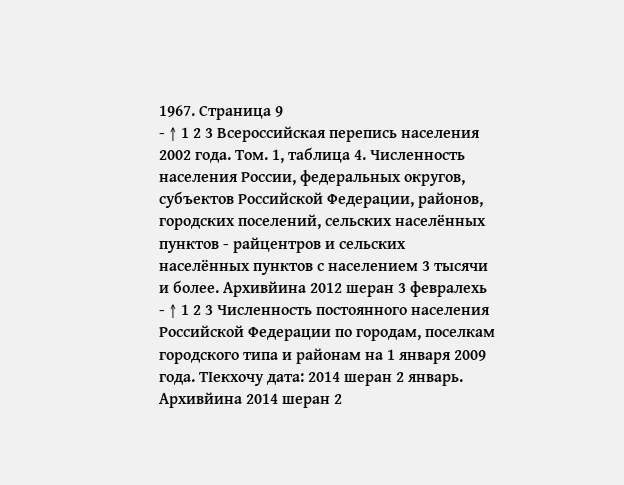1967. Страница 9
- ↑ 1 2 3 Всероссийская перепись населения 2002 года. Том. 1, таблица 4. Численность населения России, федеральных округов, субъектов Российской Федерации, районов, городских поселений, сельских населённых пунктов - райцентров и сельских населённых пунктов с населением 3 тысячи и более. Архивйина 2012 шеран 3 февралехь
- ↑ 1 2 3 Численность постоянного населения Российской Федерации по городам, поселкам городского типа и районам на 1 января 2009 года. ТӀекхочу дата: 2014 шеран 2 январь. Архивйина 2014 шеран 2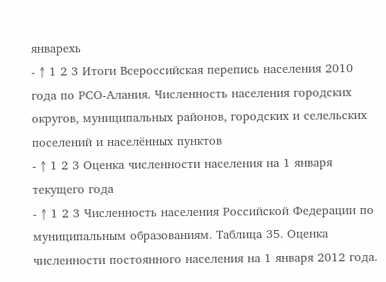январехь
- ↑ 1 2 3 Итоги Всероссийская перепись населения 2010 года по РСО-Алания. Численность населения городских округов, муниципальных районов, городских и селельских поселений и населённых пунктов
- ↑ 1 2 3 Оценка численности населения на 1 января текущего года
- ↑ 1 2 3 Численность населения Российской Федерации по муниципальным образованиям. Таблица 35. Оценка численности постоянного населения на 1 января 2012 года.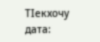ТӀекхочу дата: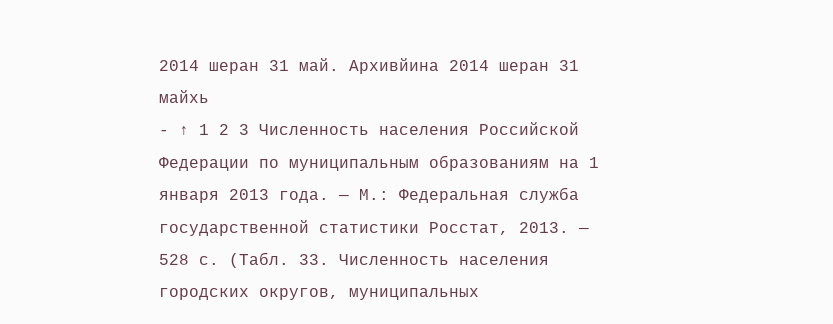2014 шеран 31 май. Архивйина 2014 шеран 31 майхь
- ↑ 1 2 3 Численность населения Российской Федерации по муниципальным образованиям на 1 января 2013 года. — М.: Федеральная служба государственной статистики Росстат, 2013. — 528 с. (Табл. 33. Численность населения городских округов, муниципальных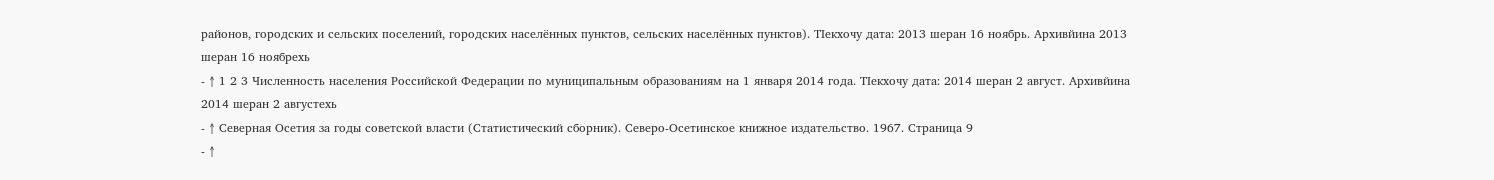районов, городских и сельских поселений, городских населённых пунктов, сельских населённых пунктов). ТӀекхочу дата: 2013 шеран 16 ноябрь. Архивйина 2013 шеран 16 ноябрехь
- ↑ 1 2 3 Численность населения Российской Федерации по муниципальным образованиям на 1 января 2014 года. ТӀекхочу дата: 2014 шеран 2 август. Архивйина 2014 шеран 2 августехь
- ↑ Северная Осетия за годы советской власти (Статистический сборник). Северо-Осетинское книжное издательство. 1967. Страница 9
- ↑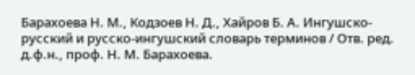Барахоева Н. М., Кодзоев Н. Д., Хайров Б. А. Ингушско-русский и русско-ингушский словарь терминов / Отв. ред. д.ф.н., проф. Н. М. Барахоева.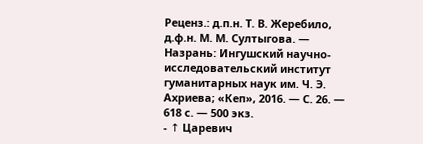Реценз.: д.п.н. Т. В. Жеребило, д.ф.н. М. М. Султыгова. — Назрань: Ингушский научно-исследовательский институт гуманитарных наук им. Ч. Э. Ахриева; «Кеп», 2016. — С. 26. — 618 с. — 500 экз.
- ↑ Царевич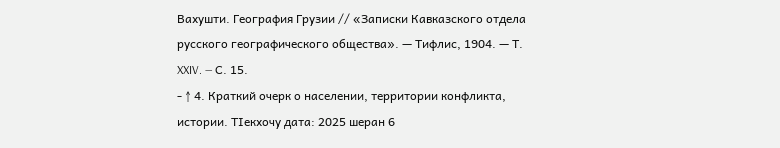Вахушти. География Грузии // «Записки Кавказского отдела русского географического общества». — Тифлис, 1904. — Т. XXIV. — С. 15.
- ↑ 4. Краткий очерк о населении, территории конфликта, истории. ТӀекхочу дата: 2025 шеран 6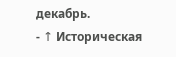декабрь.
- ↑ Историческая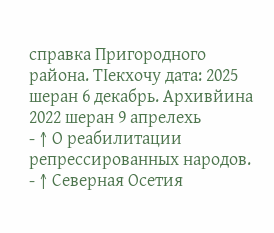справка Пригородного района. ТӀекхочу дата: 2025 шеран 6 декабрь. Архивйина 2022 шеран 9 апрелехь
- ↑ О реабилитации репрессированных народов.
- ↑ Северная Осетия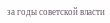за годы советской власти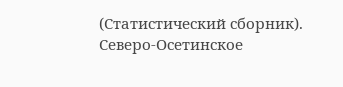(Статистический сборник). Северо-Осетинское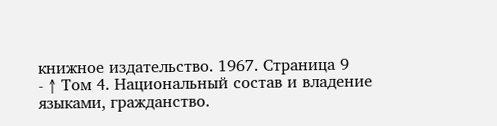книжное издательство. 1967. Страница 9
- ↑ Том 4. Национальный состав и владение языками, гражданство.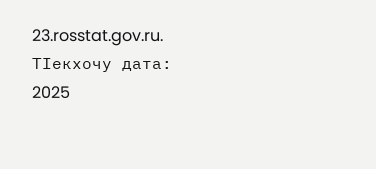23.rosstat.gov.ru. ТӀекхочу дата: 2025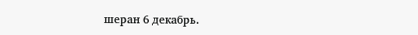шеран 6 декабрь.